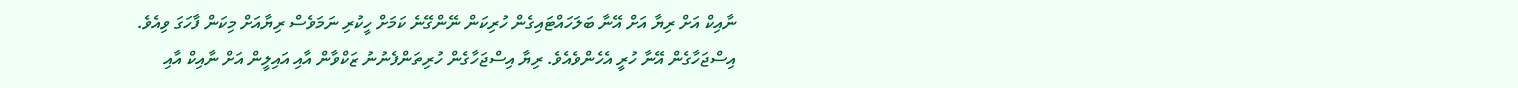ނާއިކް އަށް ރިޔާ އަށް އޭނާ ބަލަހައްޓައިގެން ހުރިކަން ނޭންގޭނެ ކަމަށް ހީކުރި ނަމަވެސް ރިޔާއަށް މިކަން ފާހަގަ ވިއެވެ. އިސްޖަހާގެން އޭނާ ހުރީ އެހެންވެއެވެ. ރިޔާ އިސްޖަހާގެން ހުރިތަންފެނުނު ޒަކްވާން އާއި އައިލީން އަށް ނާއިކް އާއި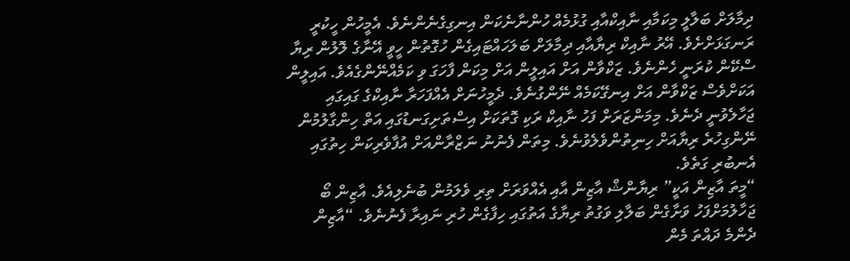ދިމާލަށް ބަލާލީ މިކަމާއި ނާއިކްއާއި ގުޅުމެއް ހުންނާނެކަން އިނގިގެނެންނެވެ. އެމީހުން ހީކުރީ ރަނގަޅަށްށެވެ. އޭރު ނާއިކް ރިޔާއާއި ދިމާލަށް ބަލަހައްޓައިގެން ހުގޮތުން ހީވީ އޭނާގެ ލޮލުން ރިޔާ ސްކޭން ކުރަނީ ހެންނެވެ. ޒަކްވާން އަށް އައިލީން އަށް މިކަން ފާހަގަ ވި ކަމެއްނޭންގެއެވެ. އައިލީން އަކަށްވެސް ޒަކްވާން އަށް އިނގޭކަމެއް ނޭންގުނެވެ. ދެމީހުނަށް އެއްފަހަރާ ނާއިކްގެ ގައިގައި ޖަހާލެވުނީ ދެނެވެ. މިމަންޒަރަށް ފަހު ނާއިކް ރަކި ގޮތަކަށް އިސްތަށިގަނޑުގައި އަތް ހިންގާލުމުން ނޭންގިހުރެ ރިޔާއަށް ހިނިތުންވެލެވުނެވެ. މިތަން ފެނުނު ނަޒްރާންއަށް އުފާވެރިކަން ހިތުގައި އެނބުރި ގަތެވެ.
“މީތަ އާޒިން އަކީ” ރިޔާންޝް އާޒިން އާއި އެއްވަރަށް ތިރި ވެލަމުން ބުނެލިއެވެ. އާޒިން ބޯ ޖަހާލުމަށްފަހު ވަށާގެން ބަލާލި ވަގުތު ރިޔާގެ އަތުގައި ހިފާގެން ހުރި ނައިރާ ފެނުނެވެ. “އާޒިން ދެންމެ ދައްތަ މެން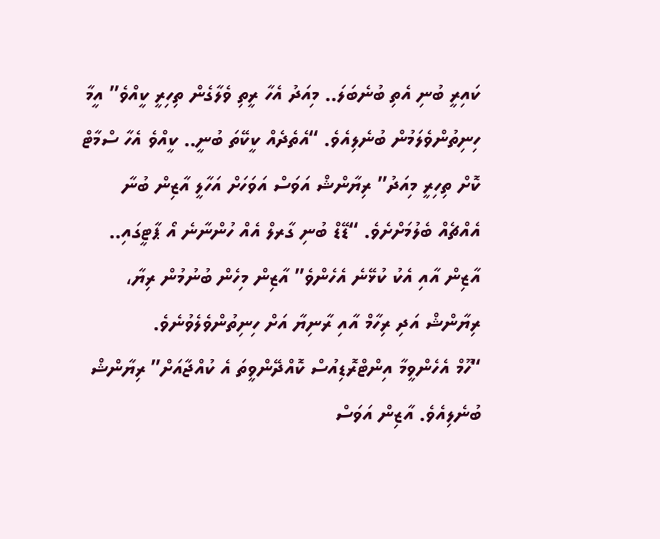ކައިރީ ބުނި އެތި ބުނެބަލަ.. މިއަދު އެހާ ރީތި ވެލާގެން ތިހިރީ ކީއްވެ” އީމާ ހިނިތުންވެލަމުން ބުނެލިއެވެ. “އެތެދެއް ކީކޭތަ ބުނީ.. ކީއްވެ އެހާ ސްމާޓް ކޮށް ތިހިރީ މިއަދު” ރިޔާންޝް އަވަސް އަވަހަށް އަހާލީ އާޒިން ބުނާ އެއްޗެއް ބެލުމަށްށެވެ. “ޑޭޑް ބުނި ގާރލް އެއް ހުންނާނެ އޯ ޕާޓީގައި.. އާޒިން އާއި އެކު ކުޅޭނެ އެހެންވެ” އާޒިން މިހެން ބުނުމުން ރިޔާ، ރިޔާންޝް އަދި ރިހާމް އާއި ރާނިޔާ އަށް ހިނިތުންވެލެވުނެވެ.
“ހޫމް އެހެންވީމާ އިންޓްރޮޑިއުސް ކޮއްދޭންވީތަ އެ ކުއްޖާއަށް” ރިޔާންޝް ބުނެލިއެވެ. އާޒިން އަވަސް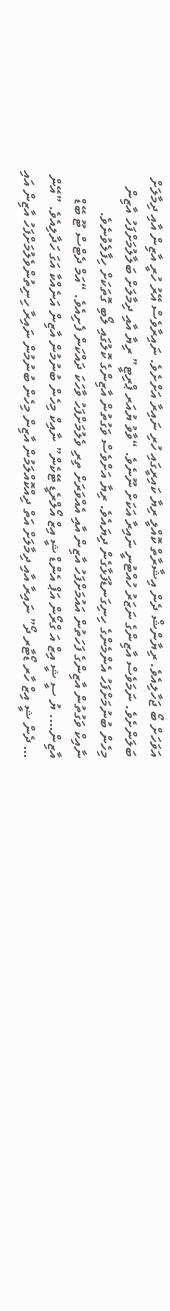އަވަހަށް ބޯ ޖަހާލިއެވެ. ރިޔާންޝް ދެން އިޝާރާތް ކޮއްލީ ރިޔާ ކައިރީގައި ހުރި ނައިރާ އަށްށެވެ. ނައިރާވެސް އޭރު ހުރީ އާޒިން އާއި ދިމާލަށް ބަލަންށެވެ. ނަމަވެސް އާޒިންގެ ނަޒަރު ހުއްޓުނީ ނައިރާ އަކަށް ނޫނެވެ. “ވާވު ޔުއަރ ޕްރިޓީ” ރިޔާ އާއި ދިމާލަށް ބަލާލުމަށްފަހު އާޒިން މިހެން ބުނުމަށްފަހު އެންމެންގެ ހިނިގަނޑުފަޅާގެން ދިޔައެވެ. ރިޔާ އަށްވެސް ވަގުތުން އާޒިންގެ ކޮލުގައި ލޯބި ގޮތަކަށް ހިފާލެވުނެވެ.
ނާއިކް ވަގުތުން އާޒިންގެ ފަހަތުން އައުމަށްފަހު އާޒިން އާއި އެއްވަރަށް ތިރި ވެލުމަށްފަހު ވާހަކަ ދައްކަން ފެށިއެވެ. “އަމް ދެޓްސް ޓޫ ބޭޑް އާޒިން…. ޔު ސީ ޝީ އިޒް އަ ގްރޯން އަޕް އެންޑް ޝީ އިޒް އޯލްރެޑީ ޓޭކެން” ނާއިކް މިހެން ބުނުމުން އާޒިން އަނެއްކާ އަގަ ހަދާލިއެވެ. ”އޭން … ދެން ޝީ އިޒް ހާރ ޑޯޓާރ ދޯ” ނައިރާ އާއި ދިމާލަށް އަތް ދިއްކޮއްލަމުން އާޒިން މިހެން ބުނުމުން ނައިރާ ހިނިތުންވެލުމަށްފަހު އާޒިން އައި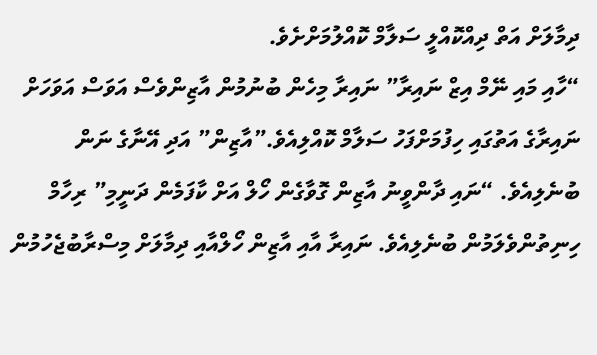ދިމާލަށް އަތް ދިއްކޮއްލީ ސަލާމް ކޮއްލުމަށްށެވެ.
“ހާއި މައި ނޭމް އިޒް ނައިރާ” ނައިރާ މިހެން ބުނުމުން އާޒިންވެސް އަވަސް އަވަހަށް ނައިރާގެ އަތުގައި ހިފުމަށްފަހު ސަލާމް ކޮއްލިއެވެ.”އާޒިން” އަދި އޭނާގެ ނަން ބުނެލިއެވެ. “ނައި ދާންވީނު އާޒިން ގޮވާގެން ހޯލް އަށް ކާފަމެން ދަނީމި” ރިހާމް ހިނިތުންވެލަމުން ބުނެލިއެވެ. ނައިރާ އާއި އާޒިން ހޯލްއާއި ދިމާލަށް މިސްރާބުޖެހުމުން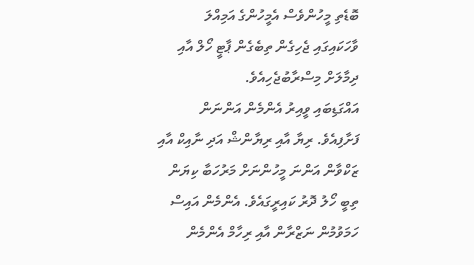ބޮޑެތި މީހުންވެސް އެމީހުންގެ އަމިއްލަ ވާހަކައިގައި ޖެހިގެން ތިބެގެން ޕާޓީ ހޯލް އާއި ދިމާލަށް މިސްރާބުޖެހިއެވެ.
އައްގަޑިބައި ވީއިރު އެންމެން އަންނަން ފަށާފިއެވެ. ރިޔާ އާއި ރިޔާންޝް އަދި ނާއިކް އާއި ޒަކްވާން އަންނަ މީހުންނަށް މަރުހަބާ ކިޔަން ތިބީ ހޯލު ދޮރު ކައިރީގައެވެ. އެންމެން އައިސް ހަމަވުމުން ނަޒްރާން އާއި ރިހާމް އެންމެން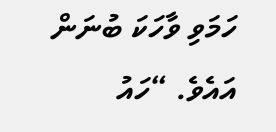ހަމަވި ވާހަކަ ބުނަން އައެވެ. “ހައު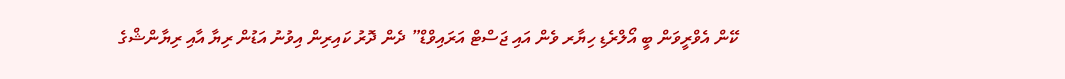ކޭން އެވްރީވަން ބީ އޯލްރެޑި ހިޔާރ ވެން އައި ޖަސްޓް އަރައިވްޑް” ދެން ދޮރު ކައިރިން އިވުނު އަޑުން ރިޔާ އާއި ރިޔާންޝްގެ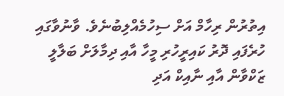އިތުރުން ރިހާމް އަށް ސިހުމެއްލިބުނެވެ. ވާނުވާގައި ހުރެފައި ދޮރު ކައިރީހުރި މީހާ އާއި ދިމާލަށް ބަލާލީ ޒަކްވާން އާއި ނާއިކް އަދި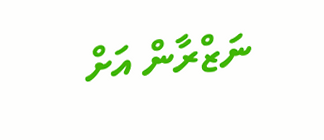ނަޒްރާން އަށް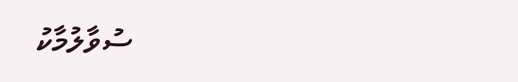ސުވާލުމާކު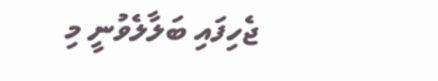ޖެހިފައި ބަލާލެވުނީ މި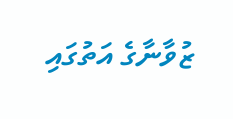ޒުވާނާގެ އަތުގައި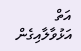އަތް އަޅުވާލާއިގެން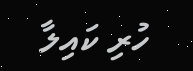ހުރި ކައިލާ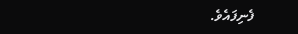ފެނިފައެވެ.